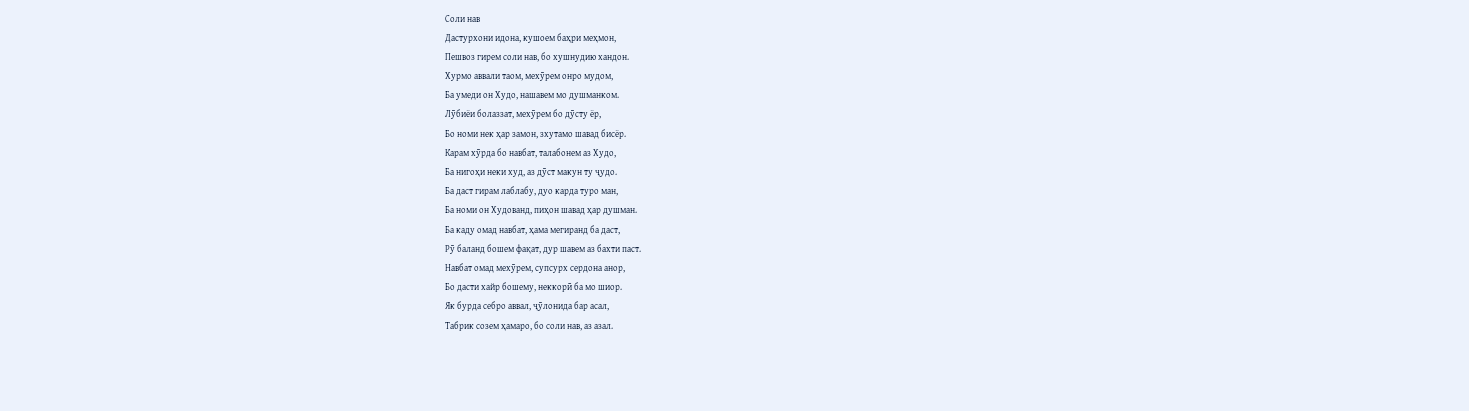Соли нав
Дастурхони идона, кушоем баҳри меҳмон,
Пешвоз гирем соли нав, бо хушнудию хандон.
Хурмо аввали таом, мехӯрем онро мудом,
Ба умеди он Худо, нашавем мо душманком.
Лӯбиёи болаззат, мехӯрем бо дӯсту ёр,
Бо номи нек ҳар замон, зхутамо шавад бисёр.
Карам хӯрда бо навбат, талабонем аз Худо,
Ба нигоҳи неки худ, аз дӯст макун ту ҷудо.
Ба даст гирам лаблабу, дуо карда туро ман,
Ба номи он Худованд, пиҳон шавад ҳар душман.
Ба каду омад навбат, ҳама мегиранд ба даст,
Рӯ баланд бошем фақат, дур шавем аз бахти паст.
Навбат омад мехӯрем, супсурх сердона анор,
Бо дасти хайр бошему, неккорӣ ба мо шиор.
Як бурда себро аввал, ҷӯлонида бар асал,
Табрик созем ҳамаро, бо соли нав, аз азал.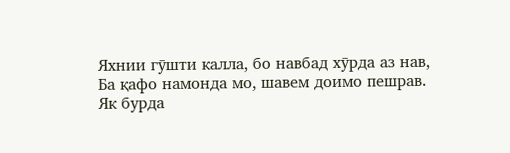Яхнии гӯшти калла, бо навбад хӯрда аз нав,
Ба қафо намонда мо, шавем доимо пешрав.
Як бурда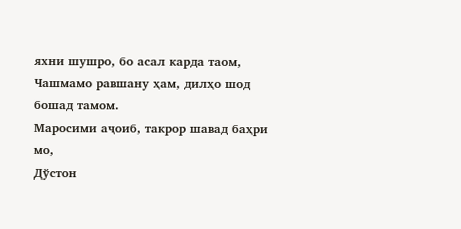яхни шушро, бо асал карда таом,
Чашмамо равшану ҳам, дилҳо шод бошад тамом.
Маросими аҷоиб, такрор шавад баҳри мо,
Дўстон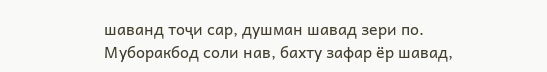шаванд тоҷи сар, душман шавад зери по.
Муборакбод соли нав, бахту зафар ёр шавад,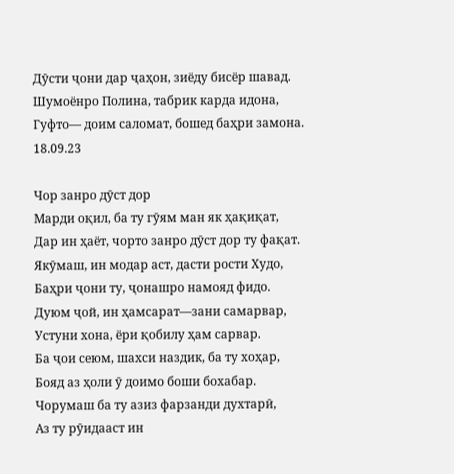Дӯсти ҷони дар ҷаҳон, зиёду бисёр шавад.
Шумоёнро Полина, табрик карда идона,
Гуфто— доим саломат, бошед баҳри замона.
18.09.23

Чор занро дӯст дор
Марди оқил, ба ту гӯям ман як ҳақиқат,
Дар ин ҳаёт, чорто занро дӯст дор ту фақат.
Якӯмаш, ин модар аст, дасти рости Худо,
Баҳри ҷони ту, ҷонашро намояд фидо.
Дуюм ҷой, ин ҳамсарат—зани самарвар,
Устуни хона, ёри қобилу ҳам сарвар.
Ба ҷои сеюм, шахси наздик, ба ту хоҳар,
Бояд аз ҳоли ӯ доимо боши бохабар.
Чорумаш ба ту азиз фарзанди духтарӣ,
Аз ту рӯидааст ин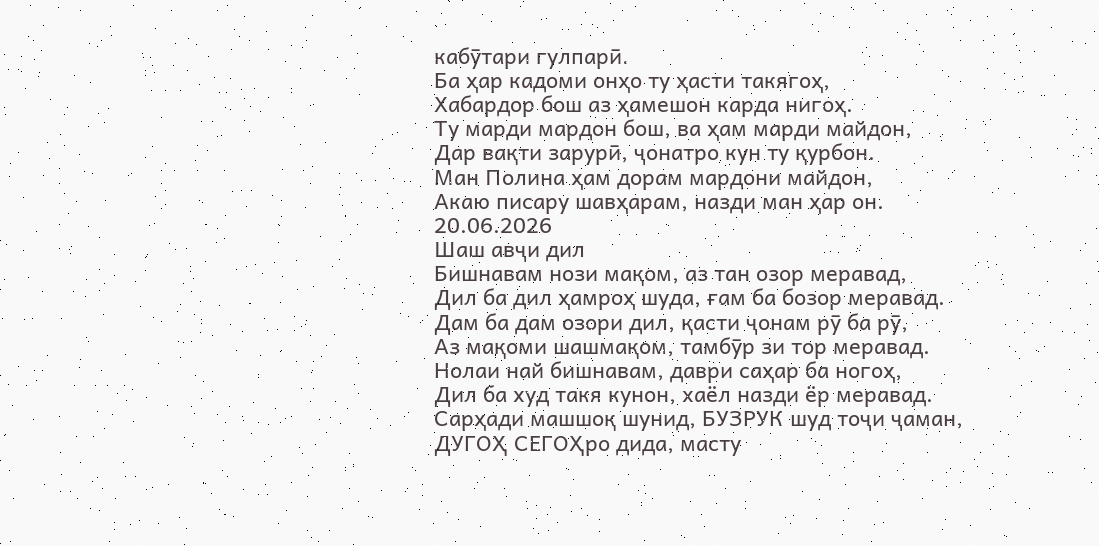кабӯтари гулпарӣ.
Ба ҳар кадоми онҳо ту ҳасти такягоҳ,
Хабардор бош аз ҳамешон карда нигоҳ.
Ту марди мардон бош, ва ҳам марди майдон,
Дар вақти зарурӣ, ҷонатро кун ту қурбон.
Ман Полина ҳам дорам мардони майдон,
Акаю писару шавҳарам, назди ман ҳар он.
20.06.2026
Шаш авҷи дил
Бишнавам нози мақом, аз тан озор меравад,
Дил ба дил ҳамроҳ шуда, ғам ба бозор меравад.
Дам ба дам озори дил, қасти ҷонам рӯ ба рӯ,
Аз мақоми шашмақом, тамбӯр зи тор меравад.
Нолаи най бишнавам, даври саҳар ба ногоҳ,
Дил ба худ такя кунон, хаёл назди ёр меравад.
Сарҳади машшоқ шунид, БУЗРУК шуд тоҷи ҷаман,
ДУГОҲ СЕГОҲро дида, масту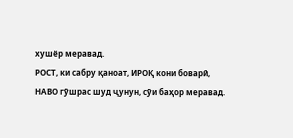хушёр меравад.
РОСТ, ки сабру қаноат, ИРОҚ кони боварӣ,
НАВО гӯшрас шуд ҷунун, сӯи баҳор меравад.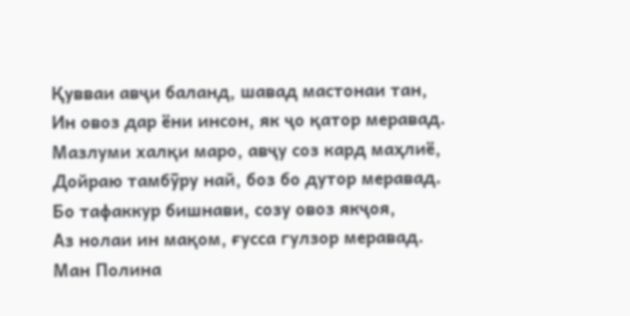Қувваи авҷи баланд, шавад мастонаи тан,
Ин овоз дар ёни инсон, як ҷо қатор меравад.
Мазлуми халқи маро, авҷу соз кард маҳлиё,
Дойраю тамбӯру най, боз бо дутор меравад.
Бо тафаккур бишнави, созу овоз якҷоя,
Аз нолаи ин мақом, ғусса гулзор меравад.
Ман Полина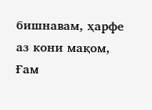бишнавам, ҳарфе аз кони мақом,
Ғам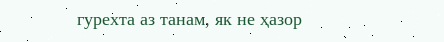гурехта аз танам, як не ҳазор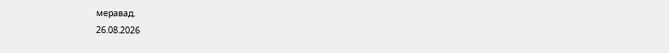меравад.
26.08.2026